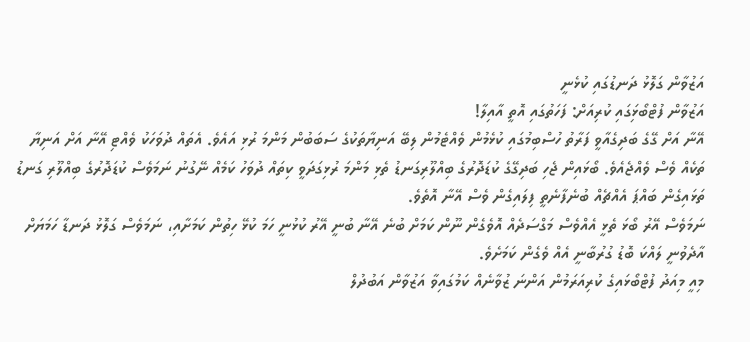އަޒުވާން ގަލޮޅު ދަނޑުގައި ކުޅެނީ
އަޒުވާން ފުޓްބޯޅަިގައި ކުރިއަށް: ފަހަތުގައި އޮތީ އާއިލާ!
އޭނާ އަށް ގޭގެ ބަދިގެއާވީ ފަރާތު ހުސްބިމުގައި ކުޅެމުން ވެއްޓެމުން ލިބޭ އަނިޔާތަކުގެ ސަބަބުން މަންމަ ރުޅި އައެވެ. އެތައް ދުވަހަކު ވެއްޓި އޭނާ އަށް އަނިޔާ ތަކެއް ވެސް ވެއްޖެއެވެ. ބޯޅައިން ޖެހި ބަދިގޭގެ ކުޑަދޮރުގެ ބިއްލޫރިގަނޑު ތެޅި މަންމަ ރުޅިގަދަވީ ކިތައް ދުވަހު ކަމެއް ނޭގުނު ނަމަވެސް ކުޑަދޮރުގެ ބިއްލޫރި ގަނޑު ތަޅައިގެން ބައްޕަ އެއްޗެއް ބުނެފާނެތީ ފިލައިގެން ވެސް އޭނާ އޮތެވެ.
ނަމަވެސް އޭރު ބޯޅަ ތެޅީ އެއްވެސް މަގްސަދެއް އޮވެގެން ނޫން ކަމަށް ބުނެ އޭނާ ބުނީ އޭރު ކުޅުނީ ހަމަ ކުޅޭ ހިތުން ކަމަށާއި، ނަމަވެސް ގަލޮޅު ދަނޑާ ހަމަޔަށް އާދެވުނީ ލައްކަ ބޮޑު ގުރުބާނީ އެއް ވެގެން ކަމަށެވެ.
މިއީ މިއަދު ފުޓްބޯޅައިގެ ކުރިއަރަމުން އަންނަ ޒުވާނެއް ކަމުގައިވާ އަޒުވާން އަބުދުލް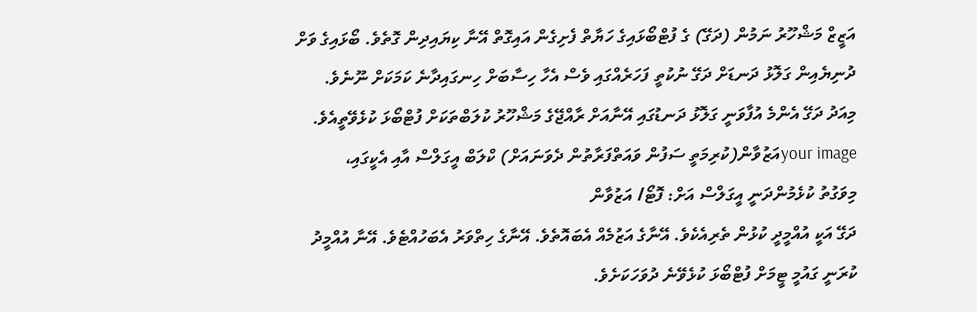އަޒީޒް މަޝްހޫރު ނަމުން (ދަގޭ) ގެ ފުޓްބޯޅައިގެ ހަޔާތް ފެށިގެން އައިގޮތް އޭނާ ކިޔައިދިން ގޮތެވެ. ބޯޅައިގެ ވަށް ދުނިޔެއިން ގަލޮޅު ދަނޑަށް ދަގޭ ނުކުތީ ފަހަރެއްގައި ވެސް އެހާ ހިސާބަށް ހިނގައިދާނެ ކަމަކަށް ނޫނެވެ. މިއަދު ދަގޭ އެންމެ އުފާވަނީ ގަލޮޅު ދަނޑުގައި އޭނާއަށް ރާއްޖޭގެ މަޝްހޫރު ކުލަބްތަކަށް ފުޓްބޯޅަ ކުޅެވޭތީއެވެ.
your imageއަޒުވާން(ކުރިމަތީ ސަފުން ވައަތްފަރާތުން ދެވަނައަށް) ކްލަބް އީގަލްސް އާއި އެކީގައި،   މިވަގުތު ކުޅެމުންދަނީ އީގަލްސް އަށް: ފޮޓޯ/ އަޒުވާން
ދަގޭ އަކީ އުއްމީދީ ކުޅުން ތެރިއެކެވެ. އޭނާގެ އަޒުމެއް އެބައޮތެވެ. އޭނާގެ ހިތްވަރު އެބަހުއްޓެވެ. އޭނާ އުއްމީދު ކުރަނީ ގައުމީ ޓީމަށް ފުޓްބޯޅަ ކުޅެވޭނެ ދުވަހަކަށެވެ.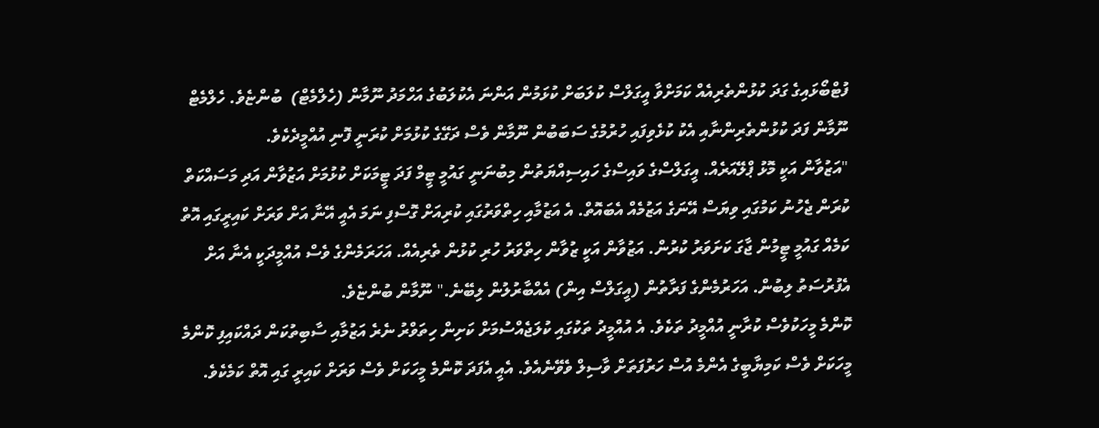ފުޓްބޯޅައިގެ ގަދަ ކުޅުންތެރިއެއް ކަމަށްވާ އީގަލްސް ކުލަބަށް ކުޅަމުން އަންނަ އެކުލަބުގެ އަހްމަދު ނޫމާން (ހެލްމެޓް)  ބުންޏެވެ. ހެލްމެޓް ނޫމާން ފަދަ ކުޅުންތެރިންނާއި އެކު ކުޅެވިފައި ހުރުމުގެ ސަބަބުން ނޫމާން ވެސް ދަގޭގެ ކުޅުމަށް ކުރަނީ ފޮނި އުއްމީދެކެވެ.
"އަޒުވާން އަކީ މޮޅު ޕްލޭއަރެއް. އީގަލްސްގެ ވައިސްގެ ހައިސިއްޔަތުން މިބުނަނީ ގައުމީ ޓީމް ފަދަ ޓީމަކަށް ކުޅުމަށް އަޒުވާން އަދި މަސައްކަތް ކުރަން ޖެހުނު ކަމުގައި ވިޔަސް އޭނަގެ އަޒުމެއް އެބައޮތް. އެ އަޒުމާއި ހިތްވަރުގައި ކުރިއަށް ގޮސްފި ނަމަ އެއީ އޭނާ އަށް ވަރަށް ކައިރީގައި އޮތް ކަމެއް ގައުމީ ޓީމުން ޖާގަ ކަށަވަރު ކުރުން. އަޒުވާން އަކީ ޒުވާން ހިތްވަރު ހުރި ކުޅުން ތެރިއެއް. އަހަރަމެންގެ ވެސް އުއްމީދަކީ އެނާ އަށް އެފުރުސަތު ލިބުން. އަހަރުމެންގެ ފަރާތުން (އީގަލްސް އިން) އެއްބާރުލުން ލިބޭނެ." ނޫމާން ބުންޏެވެ.
ކޮންމެ މީހަކުވެސް ކުރާނީ އުއްމީދު ތަކެވެ. އެ އުއްމީދު ތަކުގައި ކުލަޖެއްސުމަށް ކަށިން ހިތަވްރު ނެރެ އަޒުމާއި ސާބިތުކަން ދައްކައިފި ކޮންމެ މީހަކަށް ވެސް ކަމިޔާބީގެ އެންމެ އުސް ހަރުފަތަށް ވާސިލް ވެވޭނެއެވެ. އެއީ އެފަދަ ކޮންމެ މީހަކަށް ވެސް ވަރަށް ކައިރީ ގައި އޮތް ކަމެކެވެ.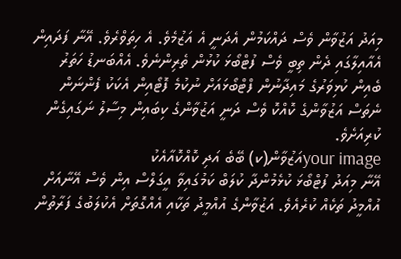މިއަދު އަޒުވާން ވެސް ދައްކަމުން އެދަނީ އެ އަޒުމެވެ. އެ ހިތަވްރެވެ. އޭނާ ފަދައިން އެއާއިލާގައި ދެން ތިބީ ވެސް ފުޓްބޯޅަ ކުޅުން ތެރިންނެވެ. އެއްބަނޑު ހަތަރު ބެއިން ކުޅިވަރުގެ މައިދާނުން ފްޓްބޯޅައަށް ނުކުމެ ފޮޓޯއިން އެކަކު ފެންނަން ނެތަސް އަޒުވާންގެ ކޮއްކޮ ވެސް ދަނީ އަޒުވާންގެ ކިބައިން މިސާލު ނަގައިގެން ކުރިއަށެވެ.
your imageއަޒުވާން(ކ) ބޭބެ އަދި ކޮއްކޮއާއެކު
އޭނާ މިއަދު ފުޓްބޯޅަ ކުޅެމުންދާ ކުލަބް ކަމުގައިވާ އީގަލްސް އިން ވެސް އޭނާއަށް އުއްމީދު ތަކެއް ކުރެއެވެ. އަޒުވާންގެ އުއްމީދު ތަކާއި އެއްގޮތަށް އެކުލަބުގެ ފަރާތުން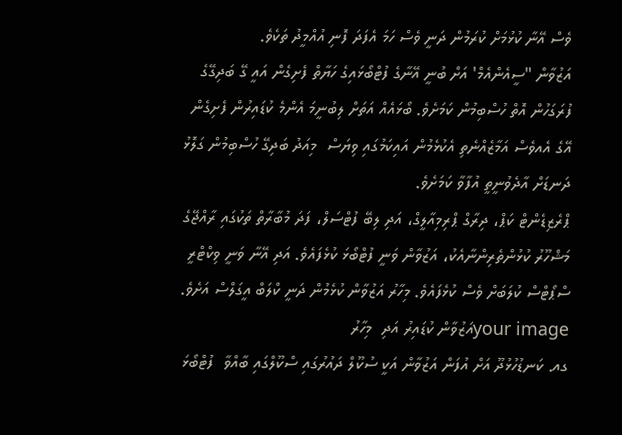ވެސް އޭނާ ކުޅުމަށް ކުރަމުން ދަނީ ވެސް ހަމަ އެފަދަ ފޮނި އުއްމީދު ތަކެވެ.
އަޒުވާން "ސީއެންއެމް' އަށް ބުނީ އޭނާގެ ފުޓްބޯޅައިގެ ހަޔާތް ފެށިގެން އައީ ގޭ ބަދިގޭގެ ފުރަގަހުން އޮތް ހުސްބިމުން ކަމަށެވެ. ބޯޅައެއް އަތަށް ލިބުނީމަ އެންމެ ކުޑައިރުން ފެށިގެން އޭގެ އެއވެސް އަމާޒެއްނެތި އެކުޅެމުން އައިކަމުގައި ވިޔަސް  މިއަދު ބަދިގޭ ހުސްބިމުން ގަލޮޅު ދަނޑަށް އާދެވުނީތީ އުފާވާ ކަމަށެވެ.
ޕްރެޒިޑެންޓް ކަޕް، ދިރާގް ޕްރިމިއާލީގް، އަދި ލިބޭ ފުޓްސަލް، ފަދަ މުބާރާތް ތަކުގައި ރާއްޖޭގެ މަޝްހޫރު ކުޅުންތެރިންނާއެކު، އަޒުވާން ވަނީ ފުޓްބޯޅަ ކުޅެފައެވެ. އަދި އޭނާ ވަނީ ވިކްޓްރީ ސްޕޯޓްސް ކުލަބަށް ވެސް ކުޅެފައެވެ. މިހާރު އަޒުވާން ކުޅެމުން ދަނީ ކްލަބް އީގަލްސް އަށެވެ.
your imageއަޒުވާން ކުޑައިރު އަދި  މިހާރު
ގއ. ކަނޑުހުޅުދޫ އަށް އުފަން އަޒުވާން އަކީ ސުކޫލް ދައުރުގައި ސްކޫލްގައި ބާއްވާ  ފުޓްބޯޅަ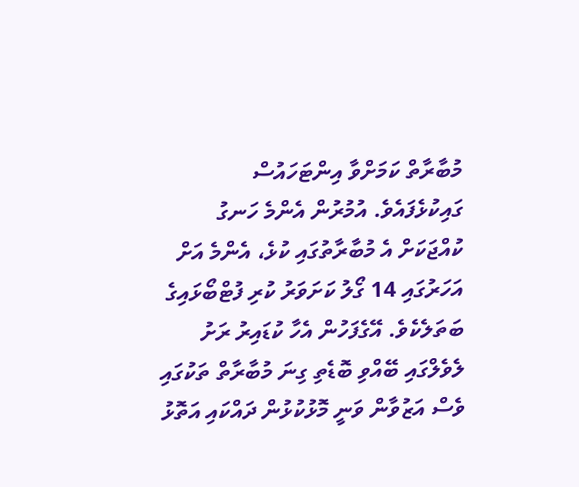މުބާރާތް ކަމަށްވާ އިންޓަހައުސް ގައިކުޅެފައެވެ. އުމުރުން އެންމެ ހަނގު ކުއްޖަކަށް އެ މުބާރާތުގައި ކުޅެ، އެންމެ އަށް އަހަރުގައި 14 ގޯލު ކަށަވަރު ކުރި ފުޓްބޯޅައިގެ ބަތަލެކެވެ. އޭގެފަހުން އެހާ ކުޑައިރު ރަށު ލެވެލްގައި ބޭއްވި ބޮޑެތި ގިނަ މުބާރާތް ތަކުގައި ވެސް އަޒުވާން ވަނީ މޮޅުކުޅުން ދައްކައި އަތޮޅު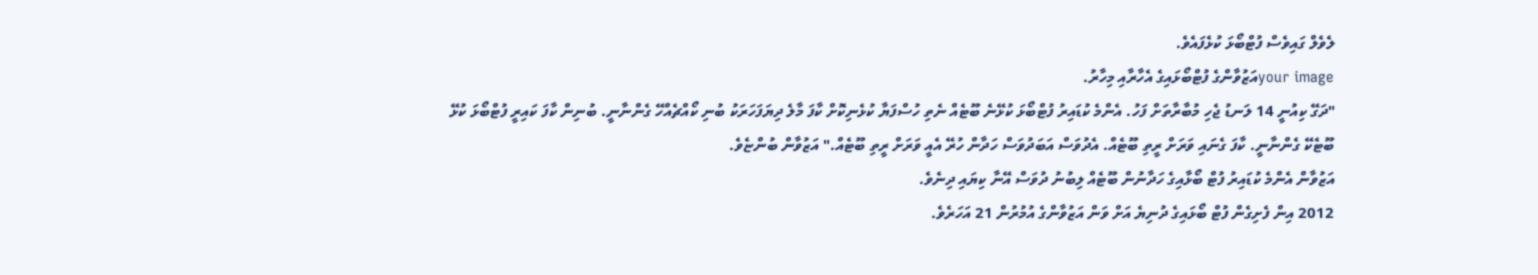ލެވެލް ގައިވެސް ފުޓްބޯޅަ ކުޅެފައެވެ.
your imageއަޒުވާންގެ ފުޓްބޯޅައިގެ އެހާރާއި މިހާރު.
"ދަގޭ ކިއުނީ 14 ލަނޑު ޖެހި މުބާރާތަށް ފަހު. އެންމެ ކުޑައިރު ފުޓްބޯޅަ ކުޅޭނެ ބޫޓެއް ނެތި ހުސްފަޔާ ކުޅެނިކޮށް ކާފަ މާލެ ދިޔަފަހަރަކު ބުނި ކޯއްޗެއްހޭ ގެންނާނީ. ބުނިން ކާފަ ކައިރީ ފުޓްބޯޅަ ކުޅޭ ބޫޓެކޭ ގެންނާނީ. ކާފަ ގެނައި ވަރަށް ރީތި ބޫޓެއް. އެދުވަސް އަބަދުވަސް ހަދާން ހުރޭ އެއީ ވަރަށް ރީތި ބޫޓެއް." އަޒުވާން ބުންޏެވެ.
އަޒުވާން އެންމެ ކުޑައިރު ފުޓް ބޯޅާއިގެ ހަދާނުން ބޫޓެއް ލިބުނު ދުވަސް އޭނާ ކިޔައި ދިނެވެ.
2012 އިން ފެށިގެން ފުޓް ބޯޅައިގެ ދުނިޔެ އަށް ވަން އަޒުވާންގެ އުމުރުން 21 އަހަރެވެ.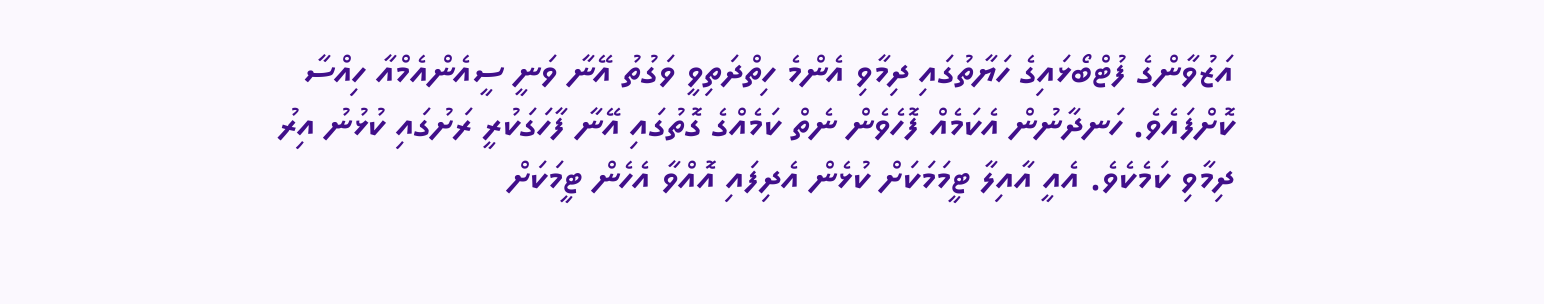އަޒުވާންގެ ފުޓްބޯޅައިގެ ހަޔާތުގައި ދިމާވި އެންމެ ހިތްދަތިވީ ވަގުތު އޭނާ ވަނީ ސީއެންއެމްއާ ހިއްސާ ކޮށްފައެވެ. ހަނދާނުން އެކަމެއް ފޮހެވެން ނެތް ކަމެއްގެ ގޮތުގައި އޭނާ ފާހަގަކުރީ ރަށުގައި ކުޅުނު އިރު ދިމާވި ކަމެކެވެ. އެއީ އާއިލާ ޓީމަމަކަށް ކުޅެން އެދިފައި އޮއްވާ އެހެން ޓީމަކަށް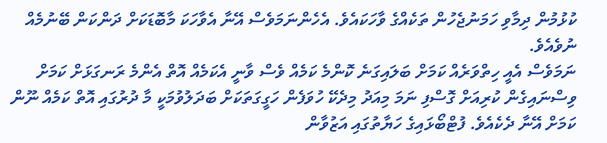ކުޅުމުން ދިމާވި ހަމަނުޖެހުން ތަކެއްގެ ވާހަކައެވެ. އެހެންނަމަވެސް އޭނާ އެވާހަކަ މާބޮޑަކަށް ދަންކަން ބޭނުމެއް ނުވެއެވެ.
ނަމަވެސް އެއީ ހިތްވަރެއް ކަމަށް ބަލައިގަނެ ކޮންމެ ކަމެއް ވެސް ވާނީ އެކަމެއް އޮތް އެންމެ ރަނގަޅަށް ކަމަށް ވިސްނައިގެން ކުރިއަށް ގޮސްފި ނަމަ މިއަދު މިދެކޭ ހުވަފެން ހަގީގަތަކަށް ބަދަލުވުމަކީ މާ ދުރުގައި އޮތް ކަމެއް ނޫން ކަމަށް އޭނާ ދެކެއެވެ. ފުޓްބޯޅައިގެ ހަޔާތުގައި އަޒުވާން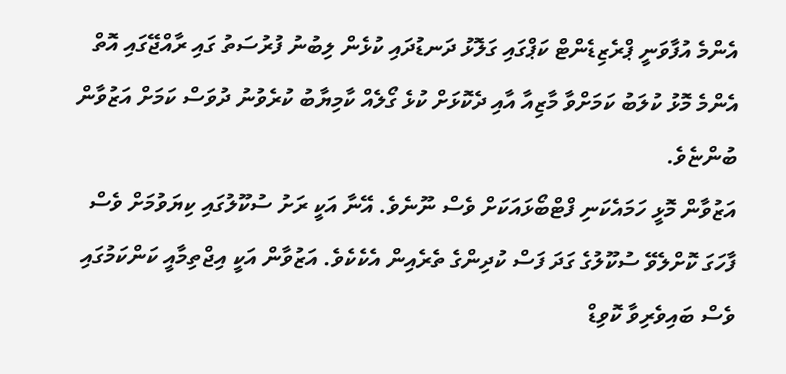އެންމެ އުފާވަނީ ޕްރެޒިޑެންޓް ކަޕްގައި ގަލޮޅު ދަނޑުދައި ކުޅެން ލިބުނު ފުރުސަތު ގައި ރާއްޖޭގައި އޮތް އެންމެ މޮޅު ކުލަބު ކަމަށްވާ މާޒިއާ އާއި ދެކޮޅަށް ކުޅެ ގޯލެއް ކާމިޔާބު ކުރެވުނު ދުވަސް ކަމަށް އަޒުވާން ބުންޏެވެ.
އަޒުވާން މޮޅީ ހަމައެކަނި ފްޓްބޯޅައަކަށް ވެސް ނޫނެވެ. އޭނާ އަކީ ރަށު ސުކޫލުގައި ކިޔަވުމަށް ވެސް ފާހަގަ ކޮށްލެވޭ ސުކޫލުގެ ގަދަ ފަސް ކުދިންގެ ތެރެއިން އެކެކެވެ. އަޒުވާން އަކީ އިޖްތިމާއީ ކަންކަމުގައި ވެސް ބައިވެރިވާ ކޮވިޑް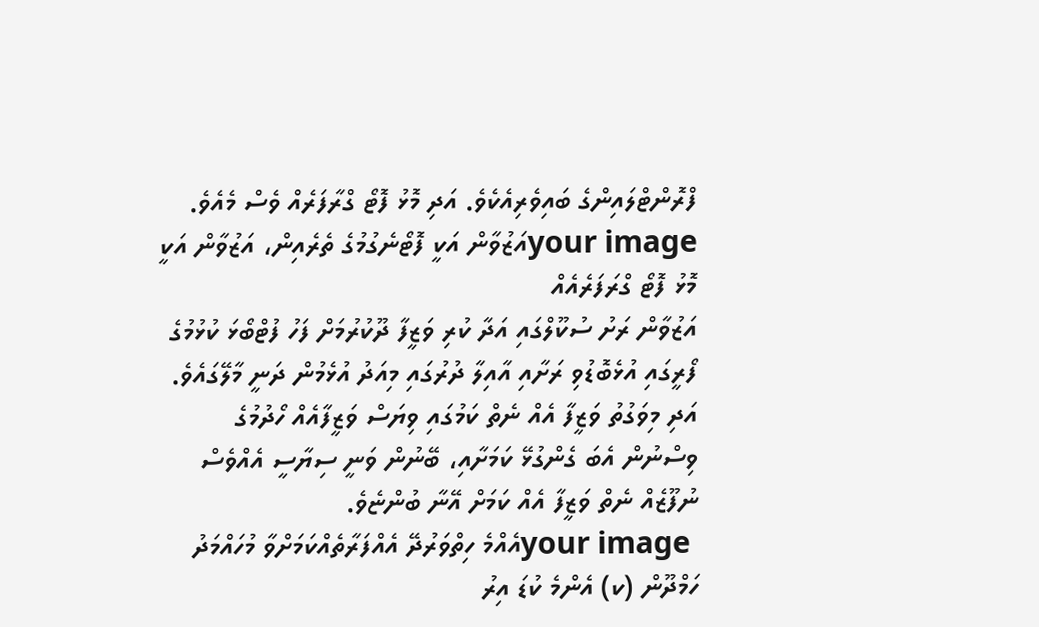ފްރޮންޓްލައިންގެ ބައިވެރިއެކެވެ. އަދި މޮޅު ފޮޓޯ ގްރާފަރެއް ވެސް މެއެވެ.
your imageއަޒުވާން އަކީ ފޮޓޯނެގުމުގެ ތެރެއިން، އަޒުވާން އަކީ މޮޅު ފޮޓޯ ގްރަފަރެއެއް
އަޒުވާން ރަށު ސުކޫލްގައި އަދާ ކުރި ވަޒީފާ ދޫކުރުމަށް ފަހު ފުޓްބޯޅަ ކުޅުމުގެ ފޯރީގައި އުޅެބޮޑުވި ރަށާއި އާއިލާ ދުރުގައި މިއަދު އުޅެމުން ދަނީ މާލޭގައެވެ. އަދި މިވަގުތު ވަޒީފާ އެއް ނެތް ކަމުގައި ވިޔަސް ވަޒީފާއެއް ހޯދުމުގެ ވިސްނުން އެބަ ގެންގުޅޭ ކަމަށާއި، ބޭނުން ވަނީ ސިޔާސީ އެއްވެސް ނުފޫޒެއް ނެތް ވަޒީފާ އެއް ކަމަށް އޭނާ ބުންޏެވެ.
 your imageއެއްމެ ހިތްވަރުދޭ އެއްފަރާތެއްކަމަށްވާ މުހައްމަދު ހަމްދޫން (ކ) އެންމެ ކުޑަ އިރު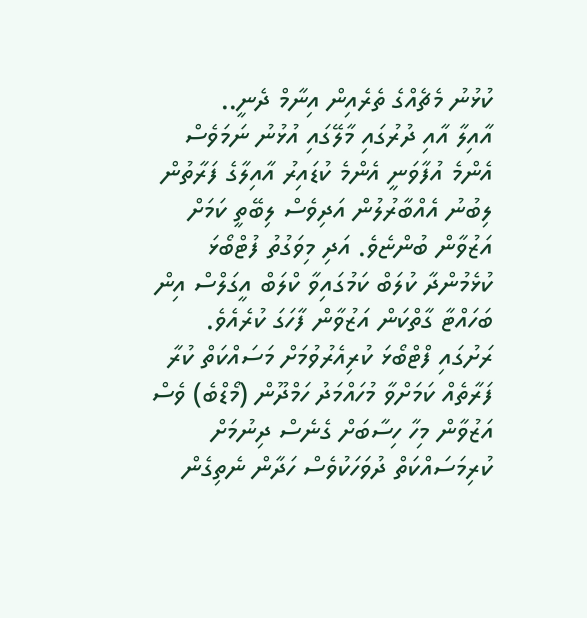ކުޅުނު މެޗެއްގެ ތެރެއިން އިނާމް ދެނީ..
އާއިލާ އާއި ދުރުގައި މާލޭގައި އުޅުނު ނަމަވެސް އެންމެ އުފާވަނީ އެންމެ ކުޑައިރު އާއިލާގެ ފަރާތުން ލިބުނު އެއްބާރުލުން އަދިވެސް ލިބޭތީ ކަމަށް އަޒުވާން ބުންޏެވެ. އަދި މިވަގުތު ފުޓްބޯޅަ ކުޅެމުންދާ ކުލަބް ކަމުގައިވާ ކްލަބް އީގަލްސް އިން ބަހައްޓާ ގާތްކަން އަޒުވާން ފާހަގަ ކުރެއެވެ.
ރަށުގައި ފްޓްބޯޅަ ކުރިއެރުވުމަށް މަސައްކަތް ކުރާ ފަރާތެއް ކަމަށްވާ މުހައްމަދު ހަމްދޫން (މޯޑްބެ) ވެސް އަޒުވާން މިހާ ހިސާބަށް ގެނެސް ދިނުމަށް ކުރިމަސައްކަތް ދުވަހަކުވެސް ހަދާން ނެތިގެން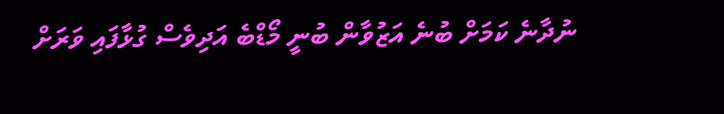ނުދާނެ ކަމަށް ބުނެ އަޒުވާން ބުނީ މޯޑްބެ އަދިވެސް ގުޅާފައި ވަރަށް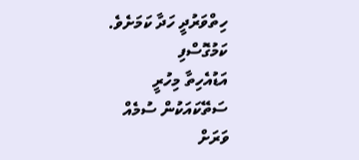ހިތްވަރުދީ ހަދާ ކަމަށެވެ.
ކަމުގޮސްފި
އަޑުއެހިތާ މިހުރީ
ސަތޭކައަކުން ސުމެއް
ވަރަށް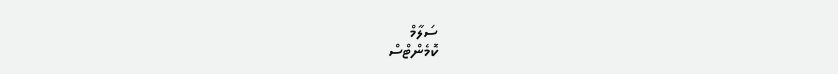ސަލާމް
ކޮމެންޓްސް